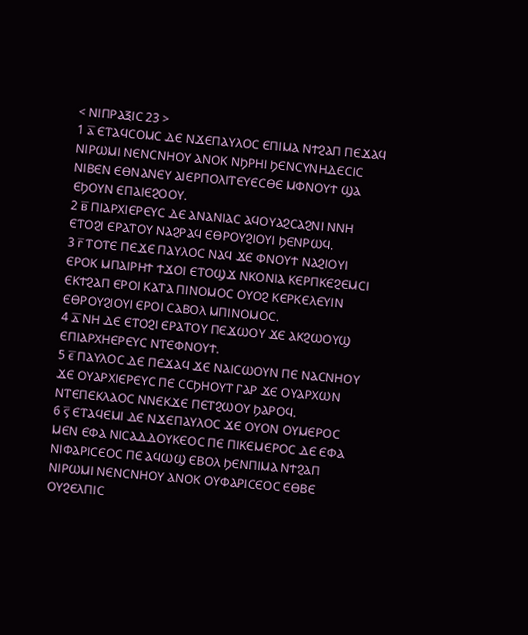< ⲚⲒⲠⲢⲀⲜⲒⲤ 23 >
1 ⲁ̅ ⲈⲦⲀϤⲤⲞⲘⲤ ⲆⲈ ⲚϪⲈⲠⲀⲨⲖⲞⲤ ⲈⲠⲒⲘⲀ ⲚϮϨⲀⲠ ⲠⲈϪⲀϤ ⲚⲒⲢⲰⲘⲒ ⲚⲈⲚⲤⲚⲎⲞⲨ ⲀⲚⲞⲔ ⲚϦⲢⲎⲒ ϦⲈⲚⲤⲨⲚⲎⲆⲈⲤⲒⲤ ⲚⲒⲂⲈⲚ ⲈⲐⲚⲀⲚⲈⲨ ⲀⲒⲈⲢⲠⲞⲖⲒⲦⲈⲨⲈⲤⲐⲈ ⲘⲪⲚⲞⲨϮ ϢⲀ ⲈϦⲞⲨⲚ ⲈⲠⲀⲒⲈϨⲞⲞⲨ.
2 ⲃ̅ ⲠⲒⲀⲢⲬⲒⲈⲢⲈⲨⲤ ⲆⲈ ⲀⲚⲀⲚⲒⲀⲤ ⲀϤⲞⲨⲀϨⲤⲀϨⲚⲒ ⲚⲚⲎ ⲈⲦⲞϨⲒ ⲈⲢⲀⲦⲞⲨ ⲚⲀϨⲢⲀϤ ⲈⲐⲢⲞⲨϨⲒⲞⲨⲒ ϦⲈⲚⲢⲰϤ.
3 ⲅ̅ ⲦⲞⲦⲈ ⲠⲈϪⲈ ⲠⲀⲨⲖⲞⲤ ⲚⲀϤ ϪⲈ ⲪⲚⲞⲨϮ ⲚⲀϨⲒⲞⲨⲒ ⲈⲢⲞⲔ ⲘⲠⲀⲒⲢⲎϮ ϮϪⲞⲒ ⲈⲦⲞϢϪ ⲚⲔⲞⲚⲒⲀ ⲔⲈⲢⲠⲔⲈϨⲈⲘⲤⲒ ⲈⲔϮϨⲀⲠ ⲈⲢⲞⲒ ⲔⲀⲦⲀ ⲠⲒⲚⲞⲘⲞⲤ ⲞⲨⲞϨ ⲔⲈⲢⲔⲈⲖⲈⲨⲒⲚ ⲈⲐⲢⲞⲨϨⲒⲞⲨⲒ ⲈⲢⲞⲒ ⲤⲀⲂⲞⲖ ⲘⲠⲒⲚⲞⲘⲞⲤ.
4 ⲇ̅ ⲚⲎ ⲆⲈ ⲈⲦⲞϨⲒ ⲈⲢⲀⲦⲞⲨ ⲠⲈϪⲰⲞⲨ ϪⲈ ⲀⲔϨⲰⲞⲨϢ ⲈⲠⲒⲀⲢⲬⲎⲈⲢⲈⲨⲤ ⲚⲦⲈⲪⲚⲞⲨϮ.
5 ⲉ̅ ⲠⲀⲨⲖⲞⲤ ⲆⲈ ⲠⲈϪⲀϤ ϪⲈ ⲚⲀⲒⲤⲰⲞⲨⲚ ⲠⲈ ⲚⲀⲤⲚⲎⲞⲨ ϪⲈ ⲞⲨⲀⲢⲬⲒⲈⲢⲈⲨⲤ ⲠⲈ ⲤⲤϦⲎⲞⲨⲦ ⲄⲀⲢ ϪⲈ ⲞⲨⲀⲢⲬⲰⲚ ⲚⲦⲈⲠⲈⲔⲖⲀⲞⲤ ⲚⲚⲈⲔϪⲈ ⲠⲈⲦϨⲰⲞⲨ ϦⲀⲢⲞϤ.
6 ⲋ̅ ⲈⲦⲀϤⲈⲘⲒ ⲆⲈ ⲚϪⲈⲠⲀⲨⲖⲞⲤ ϪⲈ ⲞⲨⲞⲚ ⲞⲨⲘⲈⲢⲞⲤ ⲘⲈⲚ ⲈⲪⲀ ⲚⲒⲤⲀⲆⲆⲞⲨⲔⲈⲞⲤ ⲠⲈ ⲠⲒⲔⲈⲘⲈⲢⲞⲤ ⲆⲈ ⲈⲪⲀ ⲚⲒⲪⲀⲢⲒⲤⲈⲞⲤ ⲠⲈ ⲀϤⲰϢ ⲈⲂⲞⲖ ϦⲈⲚⲠⲒⲘⲀ ⲚϮϨⲀⲠ ⲚⲒⲢⲰⲘⲒ ⲚⲈⲚⲤⲚⲎⲞⲨ ⲀⲚⲞⲔ ⲞⲨⲪⲀⲢⲒⲤⲈⲞⲤ ⲈⲐⲂⲈ ⲞⲨϨⲈⲖⲠⲒⲤ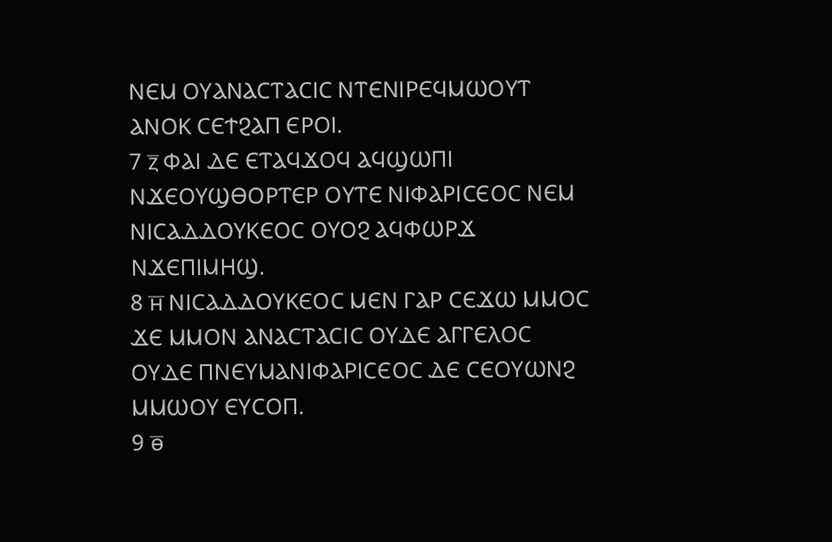ⲚⲈⲘ ⲞⲨⲀⲚⲀⲤⲦⲀⲤⲒⲤ ⲚⲦⲈⲚⲒⲢⲈϤⲘⲰⲞⲨⲦ ⲀⲚⲞⲔ ⲤⲈϮϨⲀⲠ ⲈⲢⲞⲒ.
7 ⲍ̅ ⲪⲀⲒ ⲆⲈ ⲈⲦⲀϤϪⲞϤ ⲀϤϢⲰⲠⲒ ⲚϪⲈⲞⲨϢⲐⲞⲢⲦⲈⲢ ⲞⲨⲦⲈ ⲚⲒⲪⲀⲢⲒⲤⲈⲞⲤ ⲚⲈⲘ ⲚⲒⲤⲀⲆⲆⲞⲨⲔⲈⲞⲤ ⲞⲨⲞϨ ⲀϤⲪⲰⲢϪ ⲚϪⲈⲠⲒⲘⲎϢ.
8 ⲏ̅ ⲚⲒⲤⲀⲆⲆⲞⲨⲔⲈⲞⲤ ⲘⲈⲚ ⲄⲀⲢ ⲤⲈϪⲰ ⲘⲘⲞⲤ ϪⲈ ⲘⲘⲞⲚ ⲀⲚⲀⲤⲦⲀⲤⲒⲤ ⲞⲨⲆⲈ ⲀⲄⲄⲈⲖⲞⲤ ⲞⲨⲆⲈ ⲠⲚⲈⲨⲘⲀⲚⲒⲪⲀⲢⲒⲤⲈⲞⲤ ⲆⲈ ⲤⲈⲞⲨⲰⲚϨ ⲘⲘⲰⲞⲨ ⲈⲨⲤⲞⲠ.
9 ⲑ̅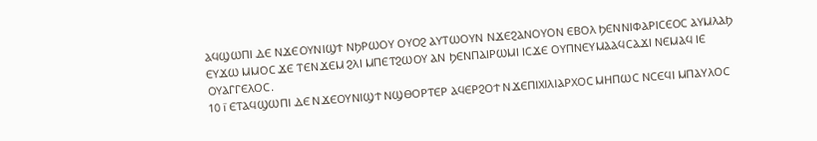ⲀϤϢⲰⲠⲒ ⲆⲈ ⲚϪⲈⲞⲨⲚⲒϢϮ ⲚϦⲢⲰⲞⲨ ⲞⲨⲞϨ ⲀⲨⲦⲰⲞⲨⲚ ⲚϪⲈϨⲀⲚⲞⲨⲞⲚ ⲈⲂⲞⲖ ϦⲈⲚⲚⲒⲪⲀⲢⲒⲤⲈⲞⲤ ⲀⲨⲘⲖⲀϦ ⲈⲨϪⲰ ⲘⲘⲞⲤ ϪⲈ ⲦⲈⲚϪⲈⲘ ϨⲖⲒ ⲘⲠⲈⲦϨⲰⲞⲨ ⲀⲚ ϦⲈⲚⲠⲀⲒⲢⲰⲘⲒ ⲒⲤϪⲈ ⲞⲨⲠⲚⲈⲨⲘⲀⲀϤⲤⲀϪⲒ ⲚⲈⲘⲀϤ ⲒⲈ ⲞⲨⲀⲄⲄⲈⲖⲞⲤ.
10 ⲓ̅ ⲈⲦⲀϤϢⲰⲠⲒ ⲆⲈ ⲚϪⲈⲞⲨⲚⲒϢϮ ⲚϢⲐⲞⲢⲦⲈⲢ ⲀϤⲈⲢϨⲞϮ ⲚϪⲈⲠⲒⲬⲒⲖⲒⲀⲢⲬⲞⲤ ⲘⲎⲠⲰⲤ ⲚⲤⲈϤⲒ ⲘⲠⲀⲨⲖⲞⲤ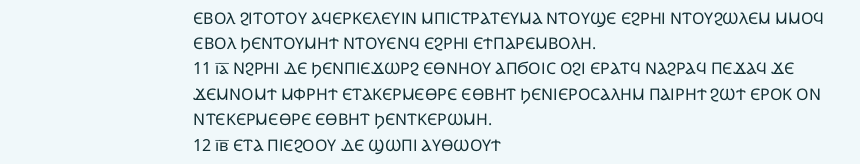ⲈⲂⲞⲖ ϨⲒⲦⲞⲦⲞⲨ ⲀϤⲈⲢⲔⲈⲖⲈⲨⲒⲚ ⲘⲠⲒⲤⲦⲢⲀⲦⲈⲨⲘⲀ ⲚⲦⲞⲨϢⲈ ⲈϨⲢⲎⲒ ⲚⲦⲞⲨϨⲰⲖⲈⲘ ⲘⲘⲞϤ ⲈⲂⲞⲖ ϦⲈⲚⲦⲞⲨⲘⲎϮ ⲚⲦⲞⲨⲈⲚϤ ⲈϨⲢⲎⲒ ⲈϮⲠⲀⲢⲈⲘⲂⲞⲖⲎ.
11 ⲓ̅ⲁ̅ ⲚϨⲢⲎⲒ ⲆⲈ ϦⲈⲚⲠⲒⲈϪⲰⲢϨ ⲈⲐⲚⲎⲞⲨ ⲀⲠϬⲞⲒⲤ ⲞϨⲒ ⲈⲢⲀⲦϤ ⲚⲀϨⲢⲀϤ ⲠⲈϪⲀϤ ϪⲈ ϪⲈⲘⲚⲞⲘϮ ⲘⲪⲢⲎϮ ⲈⲦⲀⲔⲈⲢⲘⲈⲐⲢⲈ ⲈⲐⲂⲎⲦ ϦⲈⲚⲒⲈⲢⲞⲤⲀⲖⲎⲘ ⲠⲀⲒⲢⲎϮ ϨⲰϮ ⲈⲢⲞⲔ ⲞⲚ ⲚⲦⲈⲔⲈⲢⲘⲈⲐⲢⲈ ⲈⲐⲂⲎⲦ ϦⲈⲚⲦⲔⲈⲢⲰⲘⲎ.
12 ⲓ̅ⲃ̅ ⲈⲦⲀ ⲠⲒⲈϨⲞⲞⲨ ⲆⲈ ϢⲰⲠⲒ ⲀⲨⲐⲰⲞⲨϮ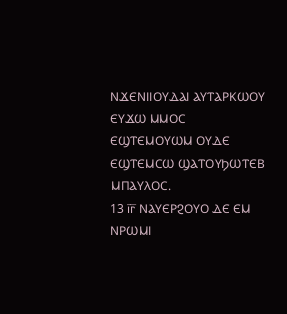ⲚϪⲈⲚⲒⲒⲞⲨⲆⲀⲒ ⲀⲨⲦⲀⲢⲔⲰⲞⲨ ⲈⲨϪⲰ ⲘⲘⲞⲤ ⲈϢⲦⲈⲘⲞⲨⲰⲘ ⲞⲨⲆⲈ ⲈϢⲦⲈⲘⲤⲰ ϢⲀⲦⲞⲨϦⲰⲦⲈⲂ ⲘⲠⲀⲨⲖⲞⲤ.
13 ⲓ̅ⲅ̅ ⲚⲀⲨⲈⲢϨⲞⲨⲞ ⲆⲈ ⲈⲘ ⲚⲢⲰⲘⲒ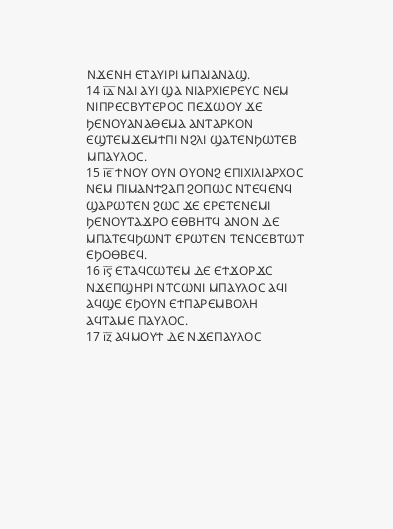ⲚϪⲈⲚⲎ ⲈⲦⲀⲨⲒⲢⲒ ⲘⲠⲀⲒⲀⲚⲀϢ.
14 ⲓ̅ⲇ̅ ⲚⲀⲒ ⲀⲨⲒ ϢⲀ ⲚⲒⲀⲢⲬⲒⲈⲢⲈⲨⲤ ⲚⲈⲘ ⲚⲒⲠⲢⲈⲤⲂⲨⲦⲈⲢⲞⲤ ⲠⲈϪⲰⲞⲨ ϪⲈ ϦⲈⲚⲞⲨⲀⲚⲀⲐⲈⲘⲀ ⲀⲚⲦⲀⲢⲔⲞⲚ ⲈϢⲦⲈⲘϪⲈⲘϮⲠⲒ ⲚϨⲖⲒ ϢⲀⲦⲈⲚϦⲰⲦⲈⲂ ⲘⲠⲀⲨⲖⲞⲤ.
15 ⲓ̅ⲉ̅ ϮⲚⲞⲨ ⲞⲨⲚ ⲞⲨⲞⲚϨ ⲈⲠⲒⲬⲒⲖⲒⲀⲢⲬⲞⲤ ⲚⲈⲘ ⲠⲒⲘⲀⲚϮϨⲀⲠ ϨⲞⲠⲰⲤ ⲚⲦⲈϤⲈⲚϤ ϢⲀⲢⲰⲦⲈⲚ ϨⲰⲤ ϪⲈ ⲈⲢⲈⲦⲈⲚⲈⲘⲒ ϦⲈⲚⲞⲨⲦⲀϪⲢⲞ ⲈⲐⲂⲎⲦϤ ⲀⲚⲞⲚ ⲆⲈ ⲘⲠⲀⲦⲈϤϦⲰⲚⲦ ⲈⲢⲰⲦⲈⲚ ⲦⲈⲚⲤⲈⲂⲦⲰⲦ ⲈϦⲞⲐⲂⲈϤ.
16 ⲓ̅ⲋ̅ ⲈⲦⲀϤⲤⲰⲦⲈⲘ ⲆⲈ ⲈϮϪⲞⲢϪⲤ ⲚϪⲈⲠϢⲎⲢⲒ ⲚⲦⲤⲰⲚⲒ ⲘⲠⲀⲨⲖⲞⲤ ⲀϤⲒ ⲀϤϢⲈ ⲈϦⲞⲨⲚ ⲈϮⲠⲀⲢⲈⲘⲂⲞⲖⲎ ⲀϤⲦⲀⲘⲈ ⲠⲀⲨⲖⲞⲤ.
17 ⲓ̅ⲍ̅ ⲀϤⲘⲞⲨϮ ⲆⲈ ⲚϪⲈⲠⲀⲨⲖⲞⲤ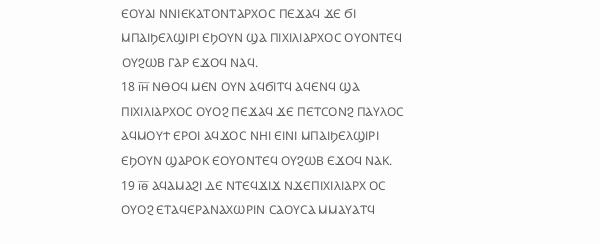ⲈⲞⲨⲀⲒ ⲚⲚⲒⲈⲔⲀⲦⲞⲚⲦⲀⲢⲬⲞⲤ ⲠⲈϪⲀϤ ϪⲈ ϬⲒ ⲘⲠⲀⲒϦⲈⲖϢⲒⲢⲒ ⲈϦⲞⲨⲚ ϢⲀ ⲠⲒⲬⲒⲖⲒⲀⲢⲬⲞⲤ ⲞⲨⲞⲚⲦⲈϤ ⲞⲨϨⲰⲂ ⲄⲀⲢ ⲈϪⲞϤ ⲚⲀϤ.
18 ⲓ̅ⲏ̅ ⲚⲐⲞϤ ⲘⲈⲚ ⲞⲨⲚ ⲀϤϬⲒⲦϤ ⲀϤⲈⲚϤ ϢⲀ ⲠⲒⲬⲒⲖⲒⲀⲢⲬⲞⲤ ⲞⲨⲞϨ ⲠⲈϪⲀϤ ϪⲈ ⲠⲈⲦⲤⲞⲚϨ ⲠⲀⲨⲖⲞⲤ ⲀϤⲘⲞⲨϮ ⲈⲢⲞⲒ ⲀϤϪⲞⲤ ⲚⲎⲒ ⲈⲒⲚⲒ ⲘⲠⲀⲒϦⲈⲖϢⲒⲢⲒ ⲈϦⲞⲨⲚ ϢⲀⲢⲞⲔ ⲈⲞⲨⲞⲚⲦⲈϤ ⲞⲨϨⲰⲂ ⲈϪⲞϤ ⲚⲀⲔ.
19 ⲓ̅ⲑ̅ ⲀϤⲀⲘⲀϨⲒ ⲆⲈ ⲚⲦⲈϤϪⲒϪ ⲚϪⲈⲠⲒⲬⲒⲖⲒⲀⲢⲬ ⲞⲤ ⲞⲨⲞϨ ⲈⲦⲀϤⲈⲢⲀⲚⲀⲬⲰⲢⲒⲚ ⲤⲀⲞⲨⲤⲀ ⲘⲘⲀⲨⲀⲦϤ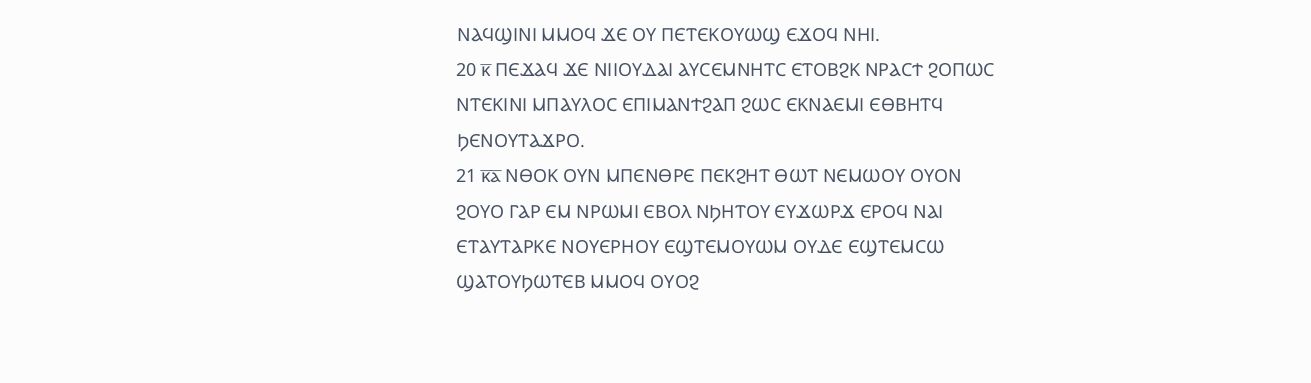ⲚⲀϤϢⲒⲚⲒ ⲘⲘⲞϤ ϪⲈ ⲞⲨ ⲠⲈⲦⲈⲔⲞⲨⲰϢ ⲈϪⲞϤ ⲚⲎⲒ.
20 ⲕ̅ ⲠⲈϪⲀϤ ϪⲈ ⲚⲒⲒⲞⲨⲆⲀⲒ ⲀⲨⲤⲈⲘⲚⲎⲦⲤ ⲈⲦⲞⲂϨⲔ ⲚⲢⲀⲤϮ ϨⲞⲠⲰⲤ ⲚⲦⲈⲔⲒⲚⲒ ⲘⲠⲀⲨⲖⲞⲤ ⲈⲠⲒⲘⲀⲚϮϨⲀⲠ ϨⲰⲤ ⲈⲔⲚⲀⲈⲘⲒ ⲈⲐⲂⲎⲦϤ ϦⲈⲚⲞⲨⲦⲀϪⲢⲞ.
21 ⲕ̅ⲁ̅ ⲚⲐⲞⲔ ⲞⲨⲚ ⲘⲠⲈⲚⲐⲢⲈ ⲠⲈⲔϨⲎⲦ ⲐⲰⲦ ⲚⲈⲘⲰⲞⲨ ⲞⲨⲞⲚ ϨⲞⲨⲞ ⲄⲀⲢ ⲈⲘ ⲚⲢⲰⲘⲒ ⲈⲂⲞⲖ ⲚϦⲎⲦⲞⲨ ⲈⲨϪⲰⲢϪ ⲈⲢⲞϤ ⲚⲀⲒ ⲈⲦⲀⲨⲦⲀⲢⲔⲈ ⲚⲞⲨⲈⲢⲎⲞⲨ ⲈϢⲦⲈⲘⲞⲨⲰⲘ ⲞⲨⲆⲈ ⲈϢⲦⲈⲘⲤⲰ ϢⲀⲦⲞⲨϦⲰⲦⲈⲂ ⲘⲘⲞϤ ⲞⲨⲞϨ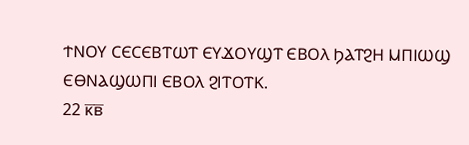ϮⲚⲞⲨ ⲤⲈⲤⲈⲂⲦⲰⲦ ⲈⲨϪⲞⲨϢⲦ ⲈⲂⲞⲖ ϦⲀⲦϨⲎ ⲘⲠⲒⲰϢ ⲈⲐⲚⲀϢⲰⲠⲒ ⲈⲂⲞⲖ ϨⲒⲦⲞⲦⲔ.
22 ⲕ̅ⲃ̅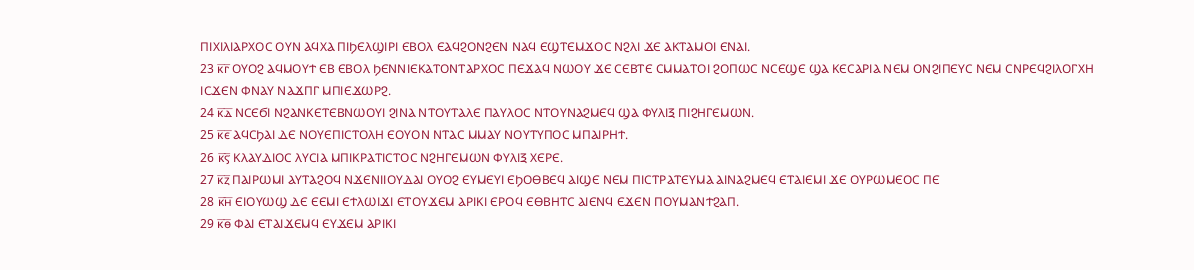ⲠⲒⲬⲒⲖⲒⲀⲢⲬⲞⲤ ⲞⲨⲚ ⲀϤⲬⲀ ⲠⲒϦⲈⲖϢⲒⲢⲒ ⲈⲂⲞⲖ ⲈⲀϤϨⲞⲚϨⲈⲚ ⲚⲀϤ ⲈϢⲦⲈⲘϪⲞⲤ ⲚϨⲖⲒ ϪⲈ ⲀⲔⲦⲀⲘⲞⲒ ⲈⲚⲀⲒ.
23 ⲕ̅ⲅ̅ ⲞⲨⲞϨ ⲀϤⲘⲞⲨϮ ⲈⲂ ⲈⲂⲞⲖ ϦⲈⲚⲚⲒⲈⲔⲀⲦⲞⲚⲦⲀⲢⲬⲞⲤ ⲠⲈϪⲀϤ ⲚⲰⲞⲨ ϪⲈ ⲤⲈⲂⲦⲈ ⲤⲘⲘⲀⲦⲞⲒ ϨⲞⲠⲰⲤ ⲚⲤⲈϢⲈ ϢⲀ ⲔⲈⲤⲀⲢⲒⲀ ⲚⲈⲘ ⲞⲚϨⲒⲠⲈⲨⲤ ⲚⲈⲘ ⲤⲚⲢⲈϤϨⲒⲖⲞⲄⲬⲎ ⲒⲤϪⲈⲚ ⲪⲚⲀⲨ ⲚⲀϪⲠⲄ ⲘⲠⲒⲈϪⲰⲢϨ.
24 ⲕ̅ⲇ̅ ⲚⲤⲈϬⲒ ⲚϨⲀⲚⲔⲈⲦⲈⲂⲚⲰⲞⲨⲒ ϨⲒⲚⲀ ⲚⲦⲞⲨⲦⲀⲖⲈ ⲠⲀⲨⲖⲞⲤ ⲚⲦⲞⲨⲚⲀϨⲘⲈϤ ϢⲀ ⲪⲨⲖⲒⲜ ⲠⲒϨⲎⲄⲈⲘⲰⲚ.
25 ⲕ̅ⲉ̅ ⲀϤⲤϦⲀⲒ ⲆⲈ ⲚⲞⲨⲈⲠⲒⲤⲦⲞⲖⲎ ⲈⲞⲨⲞⲚ ⲚⲦⲀⲤ ⲘⲘⲀⲨ ⲚⲞⲨⲦⲨⲠⲞⲤ ⲘⲠⲀⲒⲢⲎϮ.
26 ⲕ̅ⲋ̅ ⲔⲖⲀⲨⲆⲒⲞⲤ ⲖⲨⲤⲒⲀ ⲘⲠⲒⲔⲢⲀⲦⲒⲤⲦⲞⲤ ⲚϨⲎⲄⲈⲘⲰⲚ ⲪⲨⲖⲒⲜ ⲬⲈⲢⲈ.
27 ⲕ̅ⲍ̅ ⲠⲀⲒⲢⲰⲘⲒ ⲀⲨⲦⲀϨⲞϤ ⲚϪⲈⲚⲒⲒⲞⲨⲆⲀⲒ ⲞⲨⲞϨ ⲈⲨⲘⲈⲨⲒ ⲈϦⲞⲐⲂⲈϤ ⲀⲒϢⲈ ⲚⲈⲘ ⲠⲒⲤⲦⲢⲀⲦⲈⲨⲘⲀ ⲀⲒⲚⲀϨⲘⲈϤ ⲈⲦⲀⲒⲈⲘⲒ ϪⲈ ⲞⲨⲢⲰⲘⲈⲞⲤ ⲠⲈ
28 ⲕ̅ⲏ̅ ⲈⲒⲞⲨⲰϢ ⲆⲈ ⲈⲈⲘⲒ ⲈϮⲖⲰⲒϪⲒ ⲈⲦⲞⲨϪⲈⲘ ⲀⲢⲒⲔⲒ ⲈⲢⲞϤ ⲈⲐⲂⲎⲦⲤ ⲀⲒⲈⲚϤ ⲈϪⲈⲚ ⲠⲞⲨⲘⲀⲚϮϨⲀⲠ.
29 ⲕ̅ⲑ̅ ⲪⲀⲒ ⲈⲦⲀⲒϪⲈⲘϤ ⲈⲨϪⲈⲘ ⲀⲢⲒⲔⲒ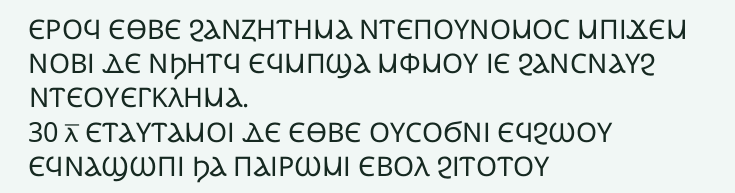ⲈⲢⲞϤ ⲈⲐⲂⲈ ϨⲀⲚⲌⲎⲦⲎⲘⲀ ⲚⲦⲈⲠⲞⲨⲚⲞⲘⲞⲤ ⲘⲠⲒϪⲈⲘ ⲚⲞⲂⲒ ⲆⲈ ⲚϦⲎⲦϤ ⲈϤⲘⲠϢⲀ ⲘⲪⲘⲞⲨ ⲒⲈ ϨⲀⲚⲤⲚⲀⲨϨ ⲚⲦⲈⲞⲨⲈⲄⲔⲖⲎⲘⲀ.
30 ⲗ̅ ⲈⲦⲀⲨⲦⲀⲘⲞⲒ ⲆⲈ ⲈⲐⲂⲈ ⲞⲨⲤⲞϬⲚⲒ ⲈϤϨⲰⲞⲨ ⲈϤⲚⲀϢⲰⲠⲒ ϦⲀ ⲠⲀⲒⲢⲰⲘⲒ ⲈⲂⲞⲖ ϨⲒⲦⲞⲦⲞⲨ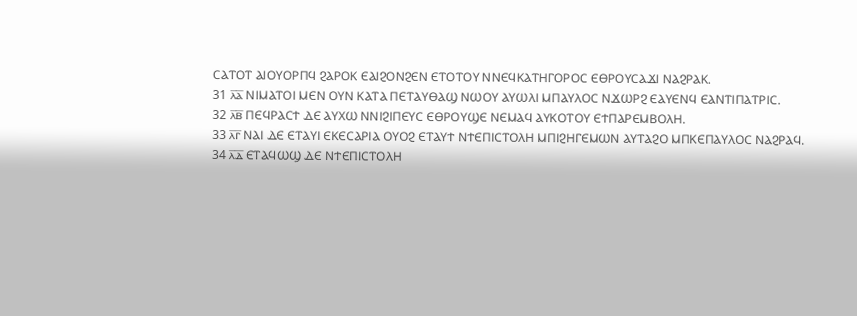ⲤⲀⲦⲞⲦ ⲀⲒⲞⲨⲞⲢⲠϤ ϨⲀⲢⲞⲔ ⲈⲀⲒϨⲞⲚϨⲈⲚ ⲈⲦⲞⲦⲞⲨ ⲚⲚⲈϤⲔⲀⲦⲎⲄⲞⲢⲞⲤ ⲈⲐⲢⲞⲨⲤⲀϪⲒ ⲚⲀϨⲢⲀⲔ.
31 ⲗ̅ⲁ̅ ⲚⲒⲘⲀⲦⲞⲒ ⲘⲈⲚ ⲞⲨⲚ ⲔⲀⲦⲀ ⲠⲈⲦⲀⲨⲐⲀϢ ⲚⲰⲞⲨ ⲀⲨⲰⲖⲒ ⲘⲠⲀⲨⲖⲞⲤ ⲚϪⲰⲢϨ ⲈⲀⲨⲈⲚϤ ⲈⲀⲚⲦⲒⲠⲀⲦⲢⲒⲤ.
32 ⲗ̅ⲃ̅ ⲠⲈϤⲢⲀⲤϮ ⲆⲈ ⲀⲨⲬⲰ ⲚⲚⲒϨⲒⲠⲈⲨⲤ ⲈⲐⲢⲞⲨϢⲈ ⲚⲈⲘⲀϤ ⲀⲨⲔⲞⲦⲞⲨ ⲈϮⲠⲀⲢⲈⲘⲂⲞⲖⲎ.
33 ⲗ̅ⲅ̅ ⲚⲀⲒ ⲆⲈ ⲈⲦⲀⲨⲒ ⲈⲔⲈⲤⲀⲢⲒⲀ ⲞⲨⲞϨ ⲈⲦⲀⲨϮ ⲚϮⲈⲠⲒⲤⲦⲞⲖⲎ ⲘⲠⲒϨⲎⲄⲈⲘⲰⲚ ⲀⲨⲦⲀϨⲞ ⲘⲠⲔⲈⲠⲀⲨⲖⲞⲤ ⲚⲀϨⲢⲀϤ.
34 ⲗ̅ⲇ̅ ⲈⲦⲀϤⲰϢ ⲆⲈ ⲚϮⲈⲠⲒⲤⲦⲞⲖⲎ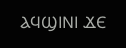ⲀϤϢⲒⲚⲒ ϪⲈ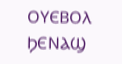ⲞⲨⲈⲂⲞⲖ ϦⲈⲚⲀϢ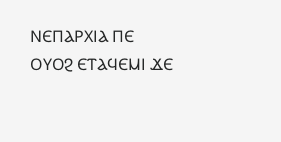ⲚⲈⲠⲀⲢⲬⲒⲀ ⲠⲈ ⲞⲨⲞϨ ⲈⲦⲀϤⲈⲘⲒ ϪⲈ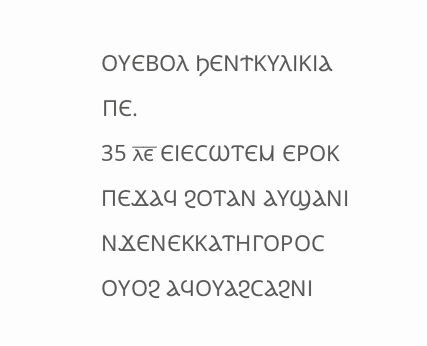ⲞⲨⲈⲂⲞⲖ ϦⲈⲚϮⲔⲨⲖⲒⲔⲒⲀ ⲠⲈ.
35 ⲗ̅ⲉ̅ ⲈⲒⲈⲤⲰⲦⲈⲘ ⲈⲢⲞⲔ ⲠⲈϪⲀϤ ϨⲞⲦⲀⲚ ⲀⲨϢⲀⲚⲒ ⲚϪⲈⲚⲈⲔⲔⲀⲦⲎⲄⲞⲢⲞⲤ ⲞⲨⲞϨ ⲀϤⲞⲨⲀϨⲤⲀϨⲚⲒ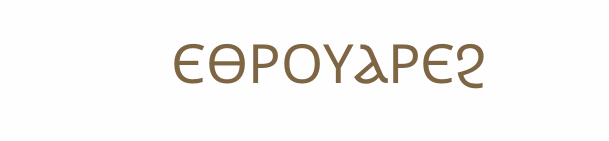ⲈⲐⲢⲞⲨⲀⲢⲈϨ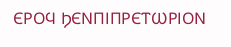ⲈⲢⲞϤ ϦⲈⲚⲠⲒⲠⲢⲈⲦⲰⲢⲒⲞⲚ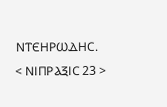ⲚⲦⲈⲎⲢⲰⲆⲎⲤ.
< ⲚⲒⲠⲢⲀⲜⲒⲤ 23 >